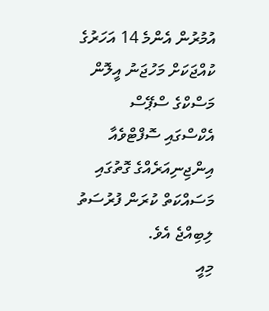އުމުރުން އެންމެ 14 އަހަރުގެ ކުއްޖަކަށް މަހުޖަނު އީލޮން މަސްކްގެ ސްޕޭސް އެކްސްގައި ސޮފްޓްވެއާ އިންޖިނިއަރެއްގެ ގޮތުގައި މަސައްކަތް ކުރަން ފުރުސަތު ލިބިއްޖެ އެވެ.
މިއީ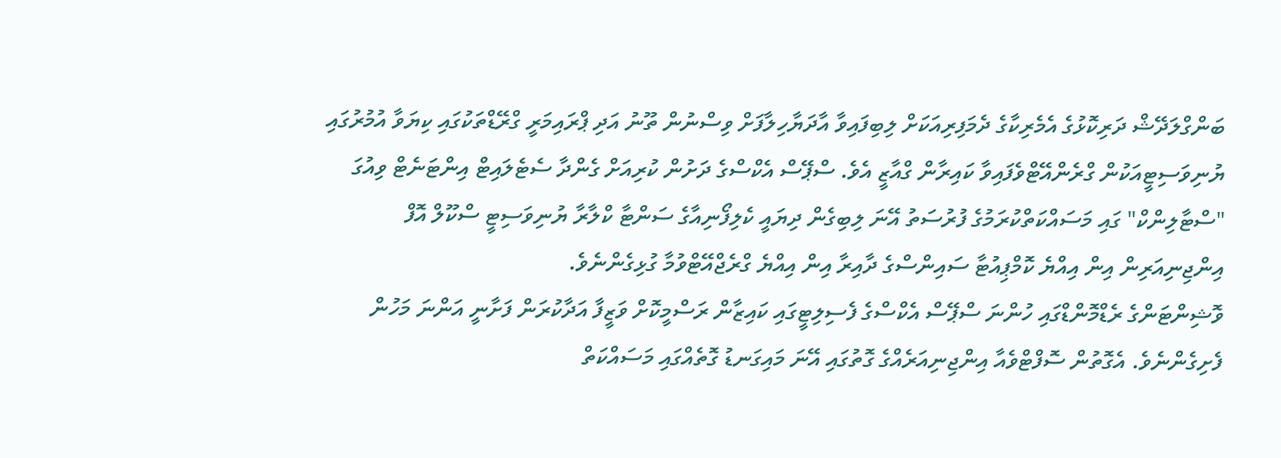ބަންގްލަދޭޝް ދަރިކޮޅުގެ އެމެރިކާގެ ދެމަފިރިއަކަށް ލިބިފައިވާ އާދަޔާހިލާފަށް ވިސްނުން ތޫނު އަދި ޕްރައިމަރީ ގްރޭޑްތަކުގައި ކިޔަވާ އުމުރުގައި ޔުނިވަސިޓީއަކުން ގްރެންއޭޓްވެފައިވާ ކައިރާން ގްއާޒީ އެވެ. ސްޕޭސް އެކްސްގެ ދަށުން ކުރިއަށް ގެންދާ ސެޓެލައިޓް އިންޓަނެޓް ވިއުގަ "ސްޓާލިންކް" ގައި މަސައްކަތްކުރަމުގެ ފުރުސަތު އޭނަ ލިބިގެން ދިޔައީ ކެލިފޯނިއާގެ ސަންޓާ ކްލާރާ ޔުނިވަސިޓީ ސްކޫލް އޮފް އިންޖިނިއަރިން އިން އިއްޔެ ކޮމްޕިއުޓާ ސައިންސްގެ ދާއިރާ އިން އިއްޔެ ގްރެޖްއޭޓްވުމާ ގުޅިގެންނެވެ.
ވޮޝިންޓަންގެ ރެޑްމޮންޑްގައި ހުންނަ ސްޕޭސް އެކްސްގެ ފެސިލިޓީގައި ކައިޒާން ރަސްމީކޮށް ވަޒީފާ އަދާކުރަން ފަށާނީ އަންނަ މަހުން ފެށިގެންނެވެ. އެގޮތުން ސޮފްޓްވެއާ އިންޖިނިއަރެއްގެ ގޮތުގައި އޭނަ މައިގަނޑު ގޮތެއްގައި މަސައްކަތް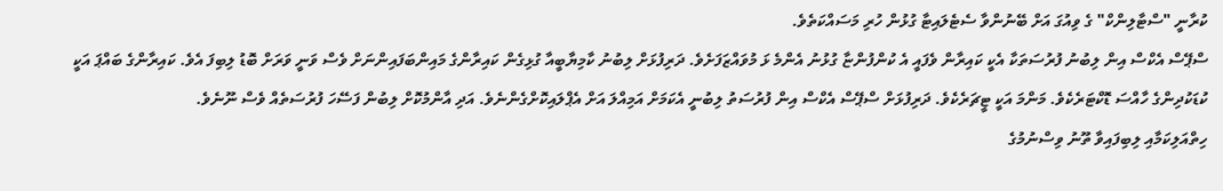ކުރާނީ "ސްޓާލިންކް" ގެ ވިއުގަ އަށް ބޭނުންވާ ސެޓެލައިޓާ ގުޅުން ހުރި މަސައްކަތެވެ.
ސްޕޭސް އެކްސް އިން ލިބުނު ފުރުސަތަކާ އެކީ ކައިރާން ވެފައީ އެ ކުންފުންޏާ ގުޅުނު އެންމެ ޅަ މުވައްޒަފަށެވެ. ދަރިފުޅަށް ލިބުނު ކާމިޔާބީއާ ގުޅިގެން ކައިރާންގެ މައިންބަފައިންނަށް ވެސް ވަނީ ވަރަށް ބޮޑު ލިބިފަ އެވެ. ކައިރާންގެ ބައްޕަ އަކީ ކުޑަކުދިންގެ ހާއްސަ ޑޮކްޓަރެކެވެ. މަންމަ އަކީ ޓީޗަރެކެވެ. ދަރިފުޅަށް ސްޕޭސް އެކްސް އިން ފުރުސަތު ލިބުނީ އެކަމަށް އަމިއްލަ އަށް އެޕްލައިކޮށްގެންނެވެ. އަދި އާންމުކޮށް ލިބުން ފަސޭހަ ފުރުސަތެއް ވެސް ނޫނެވެ.
ހިތްއަލިކަމާއި ލިބިފައިވާ ތޫނު ވިސްނުމުގެ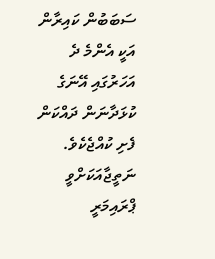ސަބަބުން ކައިރާން އަކީ އެންމެ ދެ އަހަރުގައި އޭނަގެ ކުޅަދާނަން ދައްކަން ފެށި ކުއްޖެކެވެ. ނަތީޖާއަކަށްވީ ޕްރައިމަރީ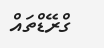ގްރޭޑްތައް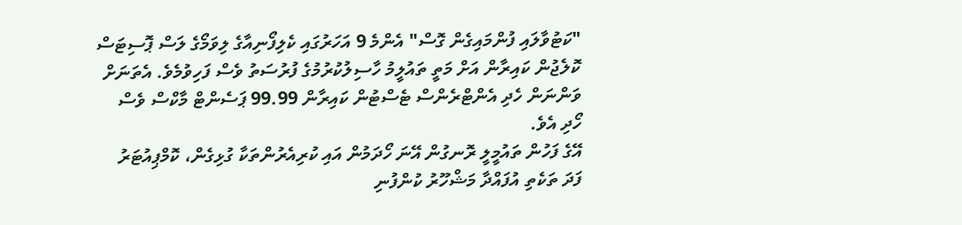"ކަޓުވާލައި ފުންމައިގެން ގޮސް" އެންމެ 9 އަހަރުގައި ކެލިފޯނިއާގެ ލިވަމޯގެ ލަސް ޕޮސިޓަސް ކޮލެޖުން ކައިރާން އަށް މަތީ ތައުލީމު ހާސިލުކުރުމުގެ ފުރުސަތު ވެސް ފަހިވުމެވެ. އެތަނަށް ވަންނަން ހެދި އެންޓްރެންސް ޓެސްޓުން ކައިރާން 99.99 ޕަސެންޓް މާކްސް ވެސް ހޯދި އެވެ.
އޭގެ ފަހުން ތައުމީލީ ރޮނގުން އޭނަ ހޯދަމުން އައި ކުރިއެރުންތަކާ ގުޅިގެން، ކޮމްޕިއުޓަރު ފަދަ ތަކެތި އުފައްދާ މަޝްހޫރު ކުންފުނި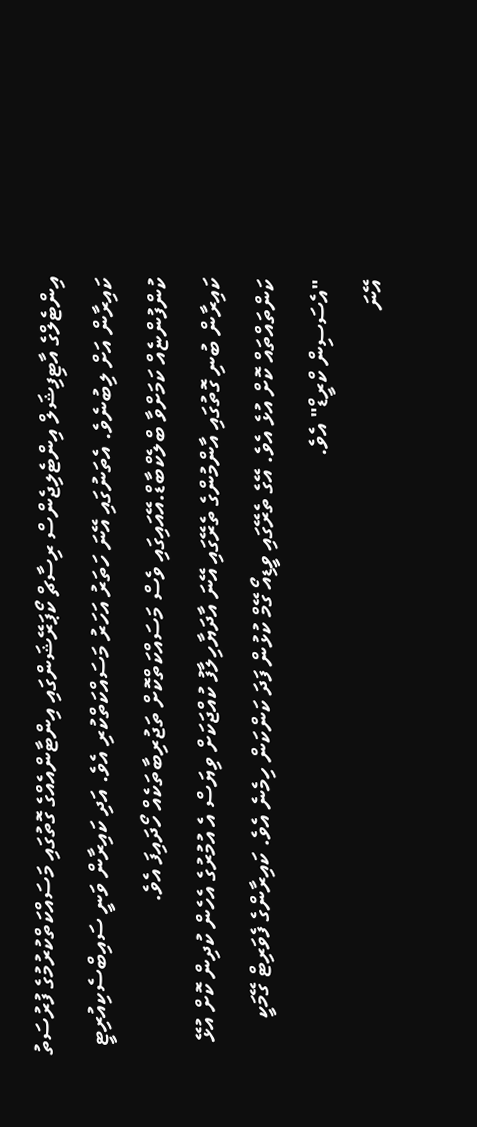އިންޓެލްގެ އާޓިފިޝަލް އިންޓެލިޖެންސް ރިސާޗް ކޯޕަރޭޝަންގައި އިންޓާންއެއްގެ ގޮތުގައި މަސައްކަތްކުރުމުގެ ފުރުސަތު ކައިރާން އަށް ލިބުނެވެ. އެތަނުގައި އޭނަ ހަތަރު އަހަރު މަސައްކަތްކުރި އެވެ. އަދި ކައިރާން ވަނީ ސައިބްސެކިއުރިޓީ ކުންފުންޏެއް ކަމަށްވާ ބްލެކްބާޑް.އޭއައިގައި ވެސް މަސައްކަތްކޮށް ތަޖުރިބާތަކެއް ހޯދައިފަ އެވެ.
ކައިރާން ބުނި ގޮތުގައި އާންމުންގެ ތެރޭގައި އޭނަ އާދަޔާހިލާފު ކުއްޖަކަށް ވިޔަސް އެ އުމުރުގެ އެހެން ކުދިން ކޮށް އުޅޭ ކަންތައްތައް ކޮށް އުޅެ އެވެ. އޭގެ ތެރޭގައި ވީޑިއޯ ގޭމް ކުޅުން ފަދަ ކަންކަން ހިމެނެ އެވެ. ކައިރާންގެ ފެވަރިޓް ގޭމަކީ "އެސަސިން ކްރީޑް" އެވެ.
އޭނަ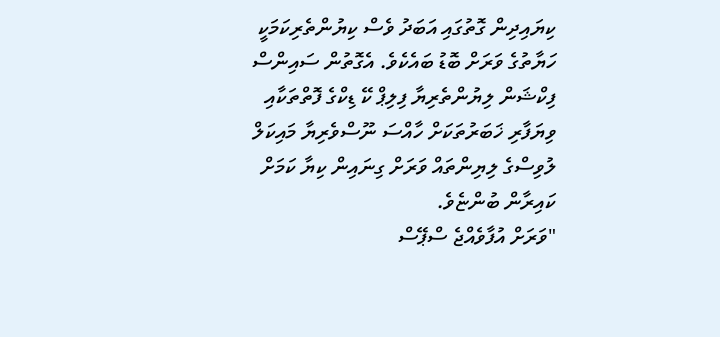ކިޔައިދިން ގޮތުގައި އަބަދު ވެސް ކިޔުންތެރިކަމަކީ ހަޔާތުގެ ވަރަށް ބޮޑު ބައެކެވެ. އެގޮތުން ސައިންސް ފިކްޝަން ލިޔުންތެރިޔާ ފިލިޕް ކޭ ޑިކްގެ ފޮތްތަކާއި ވިޔަފާރި ޚަބަރުތަކަށް ހާއްސަ ނޫސްވެރިޔާ މައިކަލް ލުވިސްގެ ލިޔިންތައް ވަރަށް ގިނައިން ކިޔާ ކަމަށް ކައިރާން ބުންޏެވެ.
"ވަރަށް އުފާވެއްޖެ ސްޕޭސް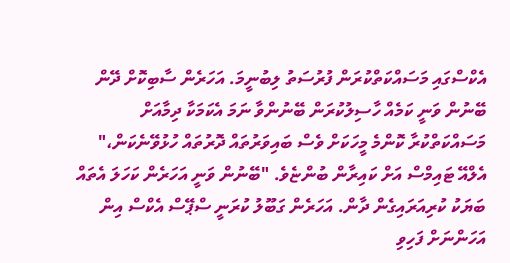އެކްސްގައި މަސައްކަތްކުރަން ފުރުސަތު ލިބުނީމަ. އަހަރެން ސާބިކޮށް ދޭން ބޭނުން ވަނީ ކަމެއް ހާސިލުކުރަން ބޭނުންވާ ނަމަ އެކަމަކާ ދިމާއަށް މަސައްކަތްކުރާ ކޮންމެ މީހަކަށް ވެސް ބައިވަރުތައް ދޮރުތައް ހުޅުވޭނެކަން،" އެލްއޭ ޓައިމްސް އަށް ކައިރާން ބުންޏެވެ. "ބޭނުން ވަނީ އަހަރެން ކަހަލަ އެތައް ބަޔަކު ކުރިއަރައިގެން ދާން. އަހަރެން ގަބޫލު ކުރަނީ ސްޕޭސް އެކްސް އިން އަހަންނަށް ފަހިވި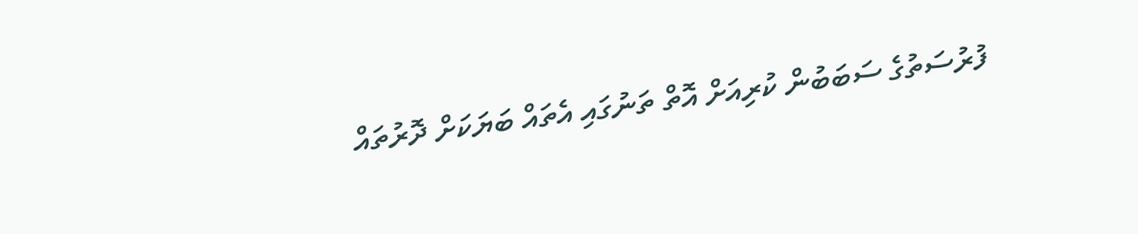ފުރުސަތުގެ ސަބަބުން ކުރިއަށް އޮތް ތަނުގައި އެތައް ބަޔަކަށް ދޮރުތައް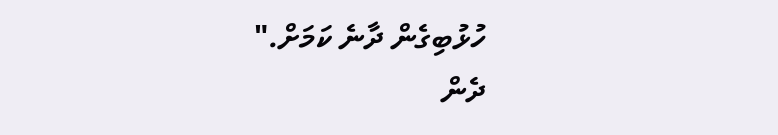ހުޅުބިގެން ދާނެ ކަމަށް."
ދެން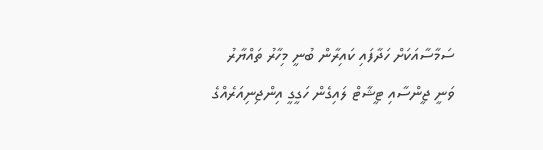ސަމާސާއަކަށް ހަދާފައި ކައިރާން ބުނީ މިހާރު ތައްޔާރު ވަނީ ޖީންސާއި ޓީޝާޓް ލައިގެން ހަގީގީ އިންޖިނިއަރެއްގެ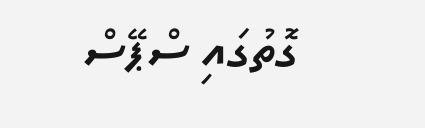ގޮތުގައި ސްޕޭސް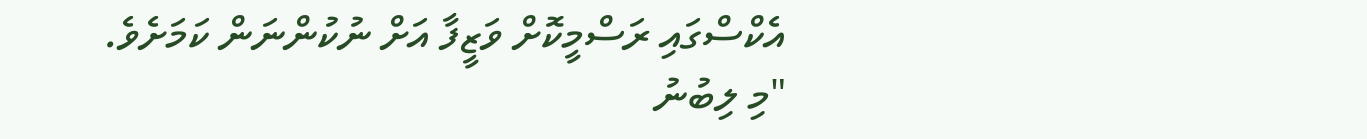އެކްސްގައި ރަސްމީކޮށް ވަޒީފާ އަށް ނުކުންނަން ކަމަށެވެ.
"މި ލިބުނު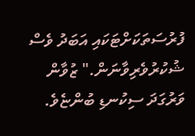ފުރުސަތަކަށްޓަކައި އަބަދު ވެސް ޝުކުރުވެރިވާނަން." ޒުވާން ވަރުގަދަ ސިކުނޑި ބުންޏެވެ.